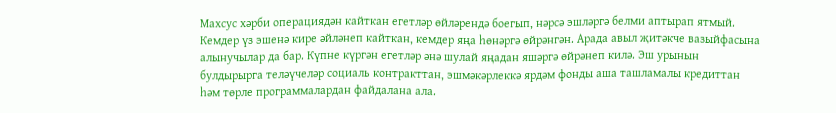Махсус хәрби операциядән кайткан егетләр өйләрендә боегып, нәрсә эшләргә белми аптырап ятмый. Кемдер үз эшенә кире әйләнеп кайткан, кемдер яңа һөнәргә өйрәнгән. Арада авыл җитәкче вазыйфасына алынучылар да бар. Күпне күргән егетләр әнә шулай яңадан яшәргә өйрәнеп килә. Эш урынын булдырырга теләүчеләр социаль контракттан, эшмәкәрлеккә ярдәм фонды аша ташламалы кредиттан һәм төрле программалардан файдалана ала.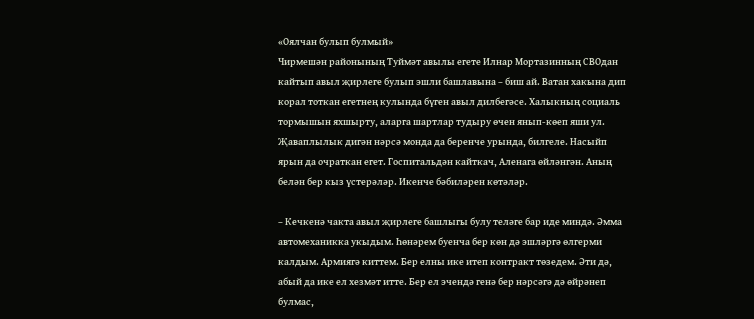«Оялчан булып булмый»
Чирмешән районының Туймәт авылы егете Илнар Мортазинның СВОдан кайтып авыл җирлеге булып эшли башлавына – биш ай. Ватан хакына дип корал тоткан егетнең кулында бүген авыл дилбегәсе. Халыкның социаль тормышын яхшырту, аларга шартлар тудыру өчен янып-көеп яши ул. Җаваплылык дигән нәрсә монда да беренче урында, билгеле. Насыйп ярын да очраткан егет. Госпитальдән кайткач, Аленага өйләнгән. Аның белән бер кыз үстерәләр. Икенче бәбиләрен көтәләр.

– Кечкенә чакта авыл җирлеге башлыгы булу теләге бар иде миндә. Әмма автомеханикка укыдым. Һөнәрем буенча бер көн дә эшләргә өлгерми калдым. Армиягә киттем. Бер елны ике итеп контракт төзедем. Әти дә, абый да ике ел хезмәт итте. Бер ел эчендә генә бер нәрсәгә дә өйрәнеп булмас,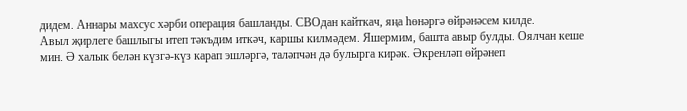дидем. Аннары махсус хәрби операция башланды. СВОдан кайткач, яңа һөнәргә өйрәнәсем килде.
Авыл җирлеге башлыгы итеп тәкъдим иткәч, каршы килмәдем. Яшермим, башта авыр булды. Оялчан кеше мин. Ә халык белән күзгә-күз карап эшләргә, таләпчән дә булырга кирәк. Әкренләп өйрәнеп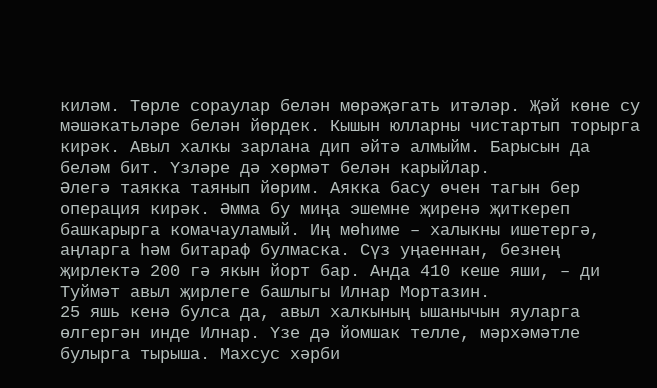киләм. Төрле сораулар белән мөрәҗәгать итәләр. Җәй көне су мәшәкатьләре белән йөрдек. Кышын юлларны чистартып торырга кирәк. Авыл халкы зарлана дип әйтә алмыйм. Барысын да беләм бит. Үзләре дә хөрмәт белән карыйлар.
Әлегә таякка таянып йөрим. Аякка басу өчен тагын бер операция кирәк. Әмма бу миңа эшемне җиренә җиткереп башкарырга комачауламый. Иң мөһиме – халыкны ишетергә, аңларга һәм битараф булмаска. Сүз уңаеннан, безнең җирлектә 200 гә якын йорт бар. Анда 410 кеше яши, – ди Туймәт авыл җирлеге башлыгы Илнар Мортазин.
25 яшь кенә булса да, авыл халкының ышанычын яуларга өлгергән инде Илнар. Үзе дә йомшак телле, мәрхәмәтле булырга тырыша. Махсус хәрби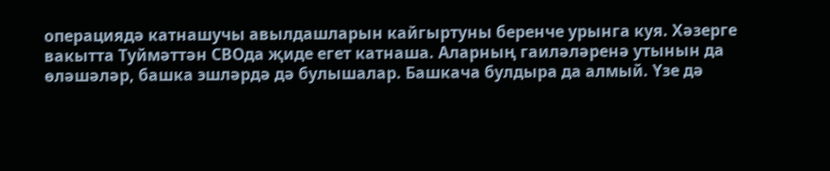операциядә катнашучы авылдашларын кайгыртуны беренче урынга куя. Хәзерге вакытта Туймәттән СВОда җиде егет катнаша. Аларның гаиләләренә утынын да өләшәләр, башка эшләрдә дә булышалар. Башкача булдыра да алмый. Үзе дә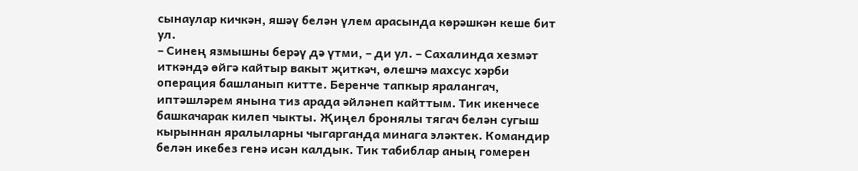сынаулар кичкән, яшәү белән үлем арасында көрәшкән кеше бит ул.
– Синең язмышны берәү дә үтми, – ди ул. – Сахалинда хезмәт иткәндә өйгә кайтыр вакыт җиткәч, өлешчә махсус хәрби операция башланып китте. Беренче тапкыр яралангач, иптәшләрем янына тиз арада әйләнеп кайттым. Тик икенчесе башкачарак килеп чыкты. Җиңел бронялы тягач белән сугыш кырыннан яралыларны чыгарганда минага эләктек. Командир белән икебез генә исән калдык. Тик табиблар аның гомерен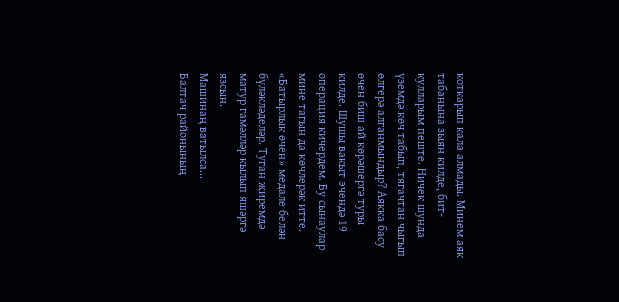коткарып кала алмады. Минем аяк табанына зыян килде, бит-кулларым пеште. Ничек шунда үземдә көч табып, тягачтан чыгып өлгерә алганмындыр? Аякка басу өчен биш ай көрәшергә туры килде. Шушы вакыт эчендә 19 операция кичердем. Бу сынаулар мине тагын да көчлерәк итте. «Батырлык өчен» медале белән бүләкләделәр. Туган җиремдә матур гамәлләр кылып яшәргә язсын.
Машинаң ватылса...
Балтач районының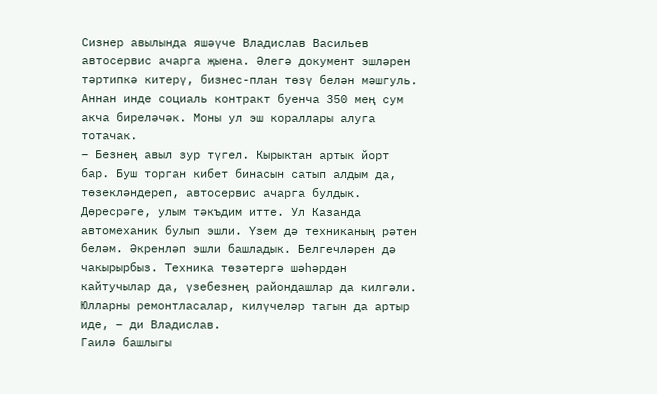Сизнер авылында яшәүче Владислав Васильев автосервис ачарга җыена. Әлегә документ эшләрен тәртипкә китерү, бизнес-план төзү белән мәшгуль. Аннан инде социаль контракт буенча 350 мең сум акча биреләчәк. Моны ул эш кораллары алуга тотачак.
– Безнең авыл зур түгел. Кырыктан артык йорт бар. Буш торган кибет бинасын сатып алдым да, төзекләндереп, автосервис ачарга булдык. Дөресрәге, улым тәкъдим итте. Ул Казанда автомеханик булып эшли. Үзем дә техниканың рәтен беләм. Әкренләп эшли башладык. Белгечләрен дә чакырырбыз. Техника төзәтергә шәһәрдән кайтучылар да, үзебезнең райондашлар да килгәли. Юлларны ремонтласалар, килүчеләр тагын да артыр иде, – ди Владислав.
Гаилә башлыгы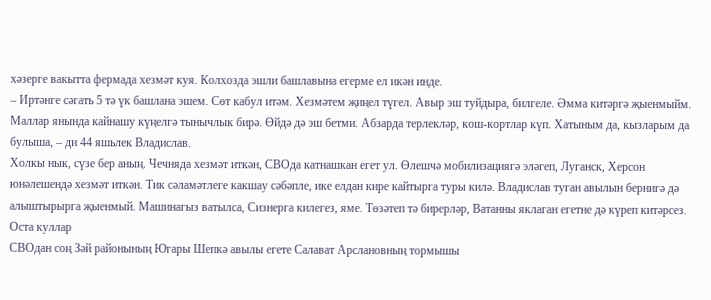хәзерге вакытта фермада хезмәт куя. Колхозда эшли башлавына егерме ел икән инде.
– Иртәнге сәгать 5 тә үк башлана эшем. Сөт кабул итәм. Хезмәтем җиңел түгел. Авыр эш туйдыра, билгеле. Әмма китәргә җыенмыйм. Маллар янында кайнашу күңелгә тынычлык бирә. Өйдә дә эш бетми. Абзарда терлекләр, кош-кортлар күп. Хатыным да, кызларым да булыша, – ди 44 яшьлек Владислав.
Холкы нык, сүзе бер аның. Чечняда хезмәт иткән, СВОда катнашкан егет ул. Өлешчә мобилизациягә эләгеп, Луганск, Херсон юнәлешендә хезмәт иткән. Тик сәламәтлеге какшау сәбәпле, ике елдан кире кайтырга туры килә. Владислав туган авылын бернигә дә алыштырырга җыенмый. Машинагыз ватылса, Сизнерга килегез, яме. Төзәтеп тә бирерләр, Ватанны яклаган егетне дә күреп китәрсез.
Оста куллар
СВОдан соң Зәй районының Югары Шепкә авылы егете Салават Арслановның тормышы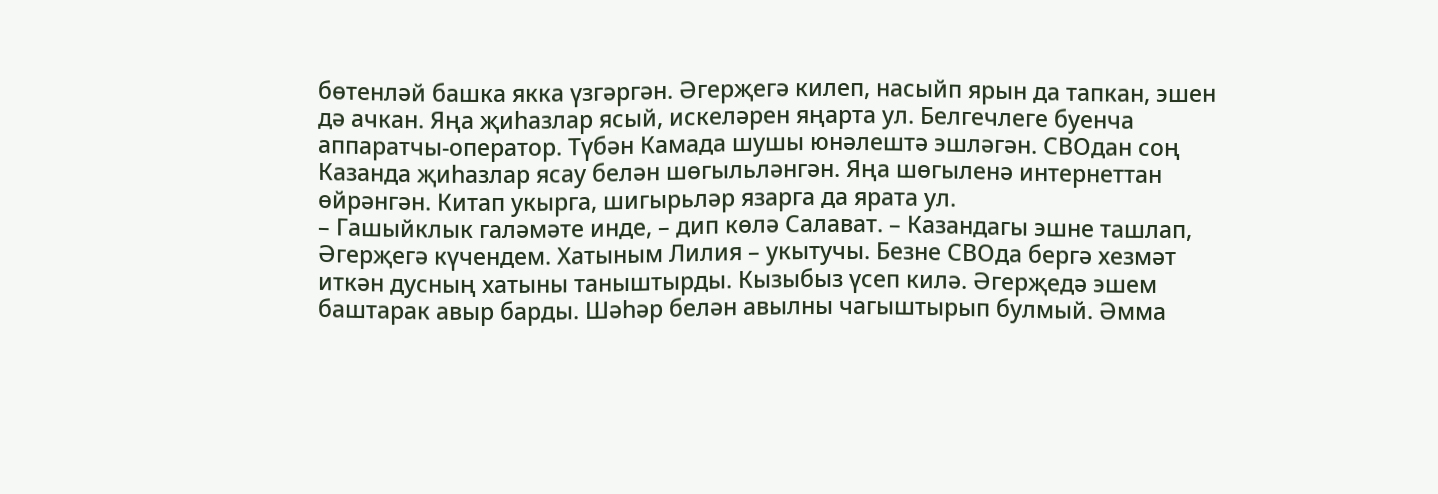бөтенләй башка якка үзгәргән. Әгерҗегә килеп, насыйп ярын да тапкан, эшен дә ачкан. Яңа җиһазлар ясый, искеләрен яңарта ул. Белгечлеге буенча аппаратчы-оператор. Түбән Камада шушы юнәлештә эшләгән. СВОдан соң Казанда җиһазлар ясау белән шөгыльләнгән. Яңа шөгыленә интернеттан өйрәнгән. Китап укырга, шигырьләр язарга да ярата ул.
– Гашыйклык галәмәте инде, – дип көлә Салават. – Казандагы эшне ташлап, Әгерҗегә күчендем. Хатыным Лилия – укытучы. Безне СВОда бергә хезмәт иткән дусның хатыны таныштырды. Кызыбыз үсеп килә. Әгерҗедә эшем баштарак авыр барды. Шәһәр белән авылны чагыштырып булмый. Әмма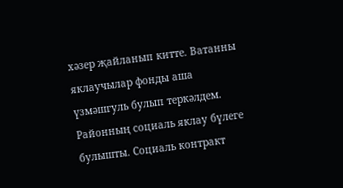хәзер җайланып китте. Ватанны яклаучылар фонды аша үзмәшгуль булып теркәлдем. Районның социаль яклау бүлеге булышты. Социаль контракт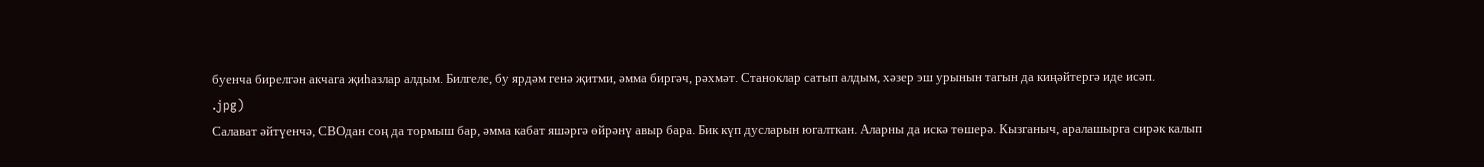буенча бирелгән акчага җиһазлар алдым. Билгеле, бу ярдәм генә җитми, әмма биргәч, рәхмәт. Станоклар сатып алдым, хәзер эш урынын тагын да киңәйтергә иде исәп.
.jpg)
Салават әйтүенчә, СВОдан соң да тормыш бар, әмма кабат яшәргә өйрәнү авыр бара. Бик күп дусларын югалткан. Аларны да искә төшерә. Кызганыч, аралашырга сирәк калып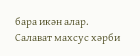бара икән алар. Салават махсус хәрби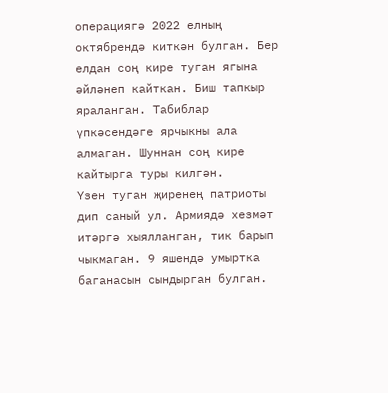операциягә 2022 елның октябрендә киткән булган. Бер елдан соң кире туган ягына әйләнеп кайткан. Биш тапкыр яраланган. Табиблар үпкәсендәге ярчыкны ала алмаган. Шуннан соң кире кайтырга туры килгән.
Үзен туган җиренең патриоты дип саный ул. Армиядә хезмәт итәргә хыялланган, тик барып чыкмаган. 9 яшендә умыртка баганасын сындырган булган.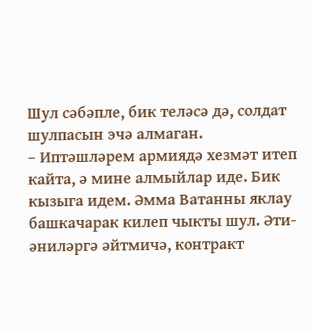Шул сәбәпле, бик теләсә дә, солдат шулпасын эчә алмаган.
– Иптәшләрем армиядә хезмәт итеп кайта, ә мине алмыйлар иде. Бик кызыга идем. Әмма Ватанны яклау башкачарак килеп чыкты шул. Әти-әниләргә әйтмичә, контракт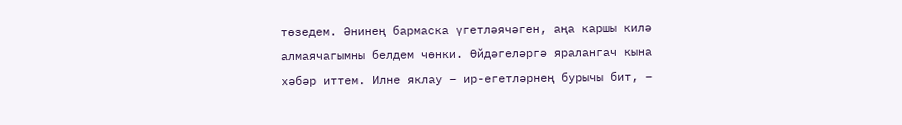төзедем. Әнинең бармаска үгетләячәген, аңа каршы килә алмаячагымны белдем чөнки. Өйдәгеләргә яралангач кына хәбәр иттем. Илне яклау – ир-егетләрнең бурычы бит, –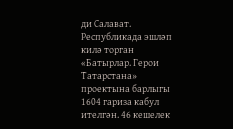ди Салават.
Республикада эшләп килә торган «Батырлар. Герои Татарстана» проектына барлыгы 1604 гариза кабул ителгән. 46 кешелек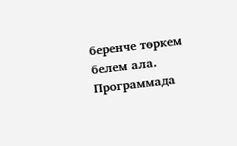беренче төркем белем ала. Программада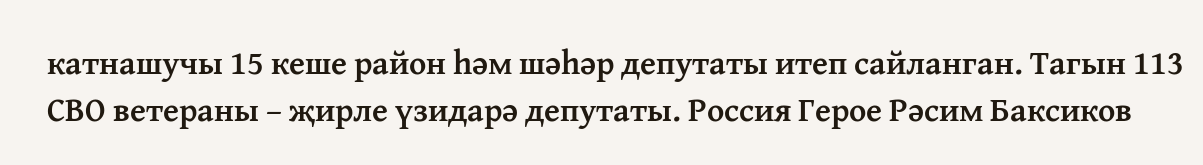катнашучы 15 кеше район һәм шәһәр депутаты итеп сайланган. Тагын 113 СВО ветераны – җирле үзидарә депутаты. Россия Герое Рәсим Баксиков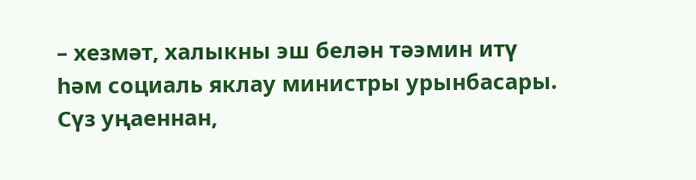– хезмәт, халыкны эш белән тәэмин итү һәм социаль яклау министры урынбасары.
Сүз уңаеннан,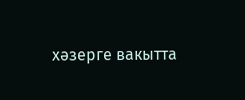хәзерге вакытта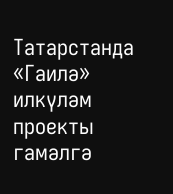Татарстанда «Гаилә» илкүләм проекты гамәлгә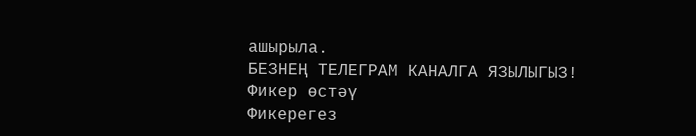ашырыла.
БЕЗНЕҢ ТЕЛЕГРАМ КАНАЛГА ЯЗЫЛЫГЫЗ!
Фикер өстәү
Фикерегез